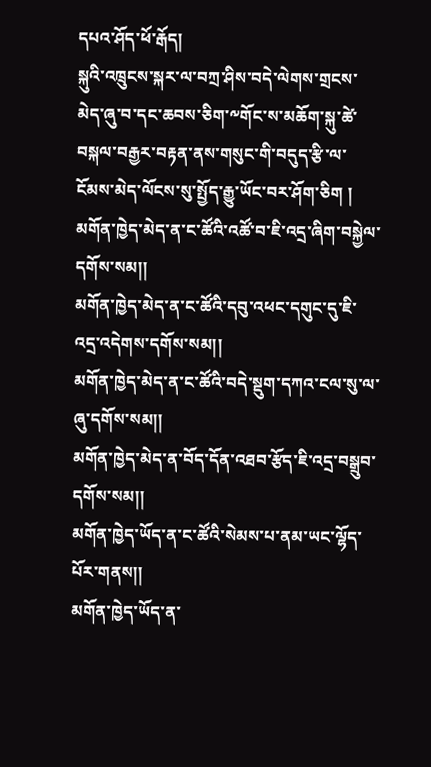དཔའ་ཤོད་ཕོ་རྒོད།
སྐུའི་འཁྲུངས་སྐར་ལ་བཀྲ་ཤིས་བདེ་ལེགས་གྲངས་མེད་ཞུ་བ་དང་ཆབས་ཅིག་༸གོང་ས་མཆོག་སྐུ་ཚེ་བསྐལ་བརྒྱར་བརྟན་ནས་གསུང་གི་བདུད་རྩི་ལ་ངོམས་མེད་ལོངས་སུ་སྤྱོད་རྒྱུ་ཡོང་བར་ཤོག་ཅིག །
མགོན་ཁྱེད་མེད་ན་ང་ཚོའི་འཚོ་བ་ཇི་འདྲ་ཞིག་བསྐྱེལ་དགོས་སམ།།
མགོན་ཁྱེད་མེད་ན་ང་ཚོའི་དབུ་འཕང་དགུང་དུ་ཇི་འདྲ་འདེགས་དགོས་སམ།།
མགོན་ཁྱེད་མེད་ན་ང་ཚོའི་བདེ་སྡུག་དཀའ་ངལ་སུ་ལ་ཞུ་དགོས་སམ།།
མགོན་ཁྱེད་མེད་ན་བོད་དོན་འཐབ་རྩོད་ཇི་འདྲ་བསྒྲུབ་དགོས་སམ།།
མགོན་ཁྱེད་ཡོད་ན་ང་ཚོའི་སེམས་པ་ནམ་ཡང་ལྷོད་པོར་གནས།།
མགོན་ཁྱེད་ཡོད་ན་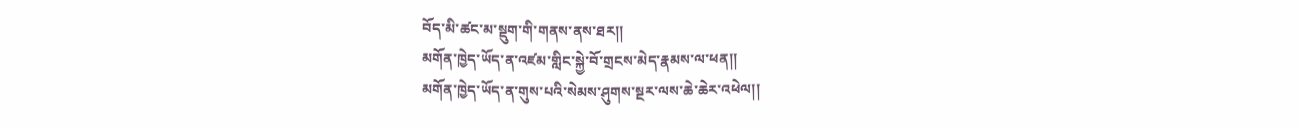བོད་མི་ཚང་མ་སྡུག་གི་གནས་ནས་ཐར།།
མགོན་ཁྱེད་ཡོད་ན་འཛམ་གླིང་སྐྱེ་བོ་གྲངས་མེད་རྣམས་ལ་ཕན།།
མགོན་ཁྱེད་ཡོད་ན་གུས་པའི་སེམས་ཤུགས་སྔར་ལས་ཆེ་ཆེར་འཕེལ།།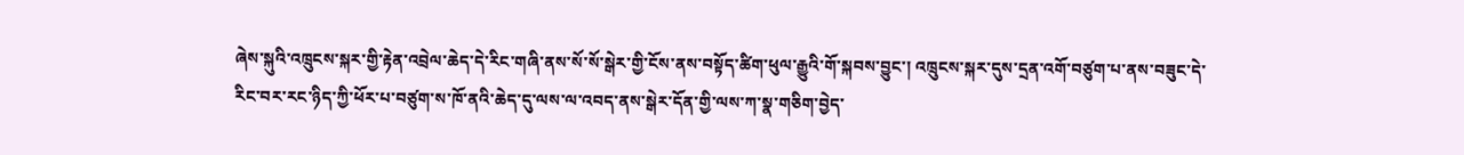ཞེས་སྐུའི་འཁྲུངས་སྐར་གྱི་རྟེན་འབྲེལ་ཆེད་དེ་རིང་གཞི་ནས་སོ་སོ་སྒེར་གྱི་ངོས་ནས་བསྟོད་ཚིག་ཕུལ་རྒྱུའི་གོ་སྐབས་བྱུང་། འཁྲུངས་སྐར་དུས་དྲན་འགོ་བཙུག་པ་ནས་བཟུང་དེ་རིང་བར་རང་ཉིད་ཀྱི་ཕོར་པ་བཙུག་ས་ཁོ་ནའི་ཆེད་དུ་ལས་ལ་འབད་ནས་སྒེར་དོན་གྱི་ལས་ཀ་སྣ་གཅིག་བྱེད་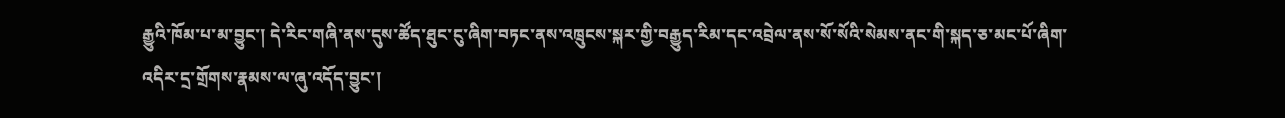རྒྱུའི་ཁོམ་པ་མ་བྱུང་། དེ་རིང་གཞི་ནས་དུས་ཚོད་ཐུང་ངུ་ཞིག་བཏང་ནས་འཁྲུངས་སྐར་གྱི་བརྒྱུད་རིམ་དང་འབྲེལ་ནས་སོ་སོའི་སེམས་ནང་གི་སྐད་ཅ་མང་པོ་ཞིག་འདིར་དྲ་གྲོགས་རྣམས་ལ་ཞུ་འདོད་བྱུང་།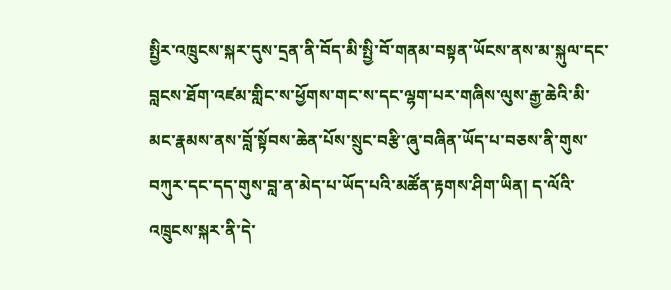སྤྱིར་འཁྲུངས་སྐར་དུས་དྲན་ནི་བོད་མི་སྤྱི་བོ་གནམ་བསྟན་ཡོངས་ནས་མ་སྐུལ་དང་བླངས་ཐོག་འཛམ་གླིང་ས་ཕྱོགས་གང་ས་དང་ལྷག་པར་གཞིས་ལུས་རྒྱ་ཆེའི་མི་མང་རྣམས་ནས་བློ་སྟོབས་ཆེན་པོས་སྲུང་བརྩི་ཞུ་བཞིན་ཡོད་པ་བཅས་ནི་གུས་བཀུར་དང་དད་གུས་བླ་ན་མེད་པ་ཡོད་པའི་མཚོན་རྟགས་ཤིག་ཡིན། ད་ལོའི་འཁྲུངས་སྐར་ནི་དེ་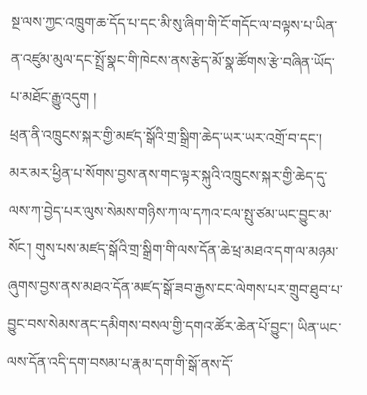སྔ་ལས་ཀྱང་འཁྲུག་ཆ་དོད་པ་དང་མི་སུ་ཞིག་གི་ངོ་གདོང་ལ་བལྟས་པ་ཡིན་ན་འཛུམ་མུལ་དང་སྤྲོ་སྣང་གི་ཁེངས་ནས་རྩེད་མོ་སྣ་ཚོགས་རྩེ་བཞིན་ཡོད་པ་མཐོང་རྒྱུ་འདུག །
ཕྲན་ནི་འཁྲུངས་སྐར་གྱི་མཛད་སྒོའི་གྲ་སྒྲིག་ཆེད་ཡར་ཡར་འགྲོ་བ་དང་། མར་མར་ཕྱིན་པ་སོགས་བྱས་ནས་གང་ལྟར་སྐུའི་འཁྲུངས་སྐར་གྱི་ཆེད་དུ་ལས་ཀ་བྱེད་པར་ལུས་སེམས་གཉིས་ཀ་ལ་དཀའ་ངལ་སྤུ་ཙམ་ཡང་བྱུང་མ་སོང་། གུས་པས་མཛད་སྒོའི་གྲ་སྒྲིག་གི་ལས་དོན་ཆེ་ཕྲ་མཐའ་དག་ལ་མཉམ་ཞུགས་བྱས་ནས་མཐའ་དོན་མཛད་སྒོ་ཟབ་རྒྱས་ངང་ལེགས་པར་གྲུབ་ཐུབ་པ་བྱུང་བས་སེམས་ནང་དམིགས་བསལ་གྱི་དགའ་ཚོར་ཆེན་པོ་བྱུང་། ཡིན་ཡང་ལས་དོན་འདི་དག་བསམ་པ་རྣམ་དག་གི་སྒོ་ནས་དོ་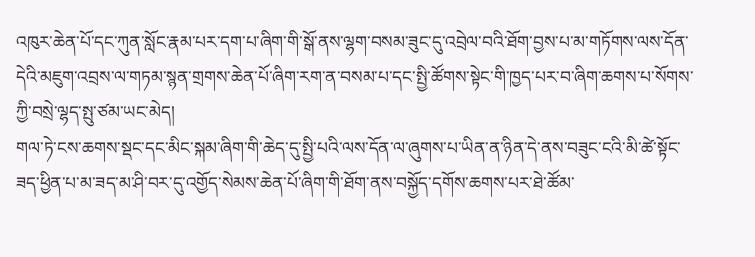འཁུར་ཆེན་པོ་དང་ཀུན་སློང་རྣམ་པར་དག་པ་ཞིག་གི་སྒོ་ནས་ལྷག་བསམ་ཟུང་དུ་འབྲེལ་བའི་ཐོག་བྱས་པ་མ་གཏོགས་ལས་དོན་དེའི་མཇུག་འབྲས་ལ་གཏམ་སྙན་གྲགས་ཆེན་པོ་ཞིག་རག་ན་བསམ་པ་དང་སྤྱི་ཚོགས་སྟེང་གི་ཁྱད་པར་བ་ཞིག་ཆགས་པ་སོགས་ཀྱི་བསྲེ་ལྷད་སྤུ་ཙམ་ཡང་མེད།
གལ་ཏེ་ངས་ཆགས་སྡང་དང་མིང་སྐམ་ཞིག་གི་ཆེད་དུ་སྤྱི་པའི་ལས་དོན་ལ་ཞུགས་པ་ཡིན་ན་ཉིན་དེ་ནས་བཟུང་ངའི་མི་ཚེ་སྟོང་ཟད་ཕྱིན་པ་མ་ཟད་མ་ཤི་བར་དུ་འགྱོད་སེམས་ཆེན་པོ་ཞིག་གི་ཐོག་ནས་བསྐྱོད་དགོས་ཆགས་པར་ཐེ་ཚོམ་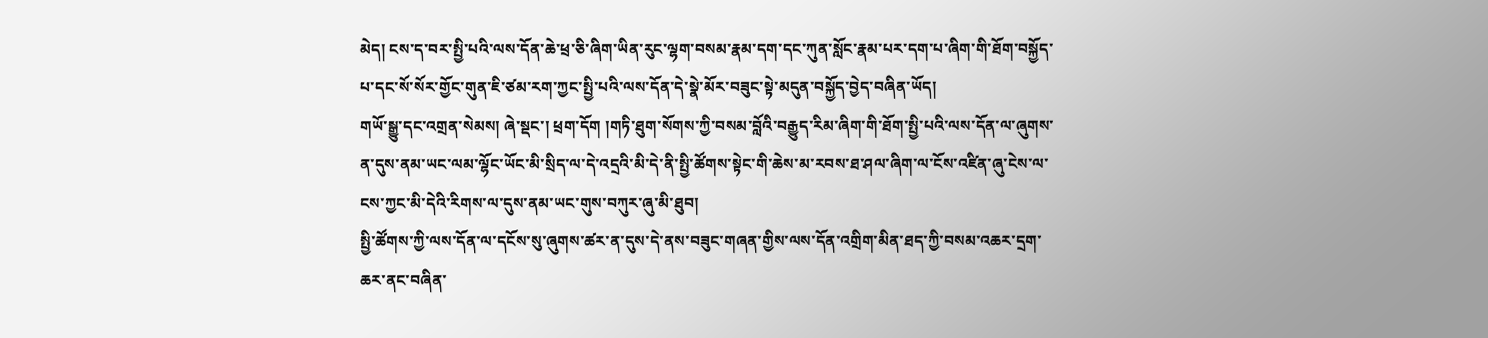མེད། ངས་ད་བར་སྤྱི་པའི་ལས་དོན་ཆེ་ཕྲ་ཅི་ཞིག་ཡིན་རུང་ལྷག་བསམ་རྣམ་དག་དང་ཀུན་སློང་རྣམ་པར་དག་པ་ཞིག་གི་ཐོག་བསྐྱོད་པ་དང་སོ་སོར་གྱོང་གུན་ཇི་ཙམ་རག་ཀྱང་སྤྱི་པའི་ལས་དོན་དེ་སྣེ་མོར་བཟུང་སྟེ་མདུན་བསྐྱོད་བྱེད་བཞིན་ཡོད།
གཡོ་སྒྱུ་དང་འགྲན་སེམས། ཞེ་སྡང་། ཕྲག་དོག །གཏི་ཐུག་སོགས་ཀྱི་བསམ་བློའི་བརྒྱུད་རིམ་ཞིག་གི་ཐོག་སྤྱི་པའི་ལས་དོན་ལ་ཞུགས་ན་དུས་ནམ་ཡང་ལམ་ལྷོང་ཡོང་མི་སྲིད་ལ་དེ་འདྲའི་མི་དེ་ནི་སྤྱི་ཚོགས་སྟེང་གི་ཆེས་མ་རབས་ཐ་ཤལ་ཞིག་ལ་ངོས་འཛིན་ཞུ་ངེས་ལ་ངས་ཀྱང་མི་དེའི་རིགས་ལ་དུས་ནམ་ཡང་གུས་བཀུར་ཞུ་མི་ཐུབ།
སྤྱི་ཚོགས་ཀྱི་ལས་དོན་ལ་དངོས་སུ་ཞུགས་ཚར་ན་དུས་དེ་ནས་བཟུང་གཞན་གྱིས་ལས་དོན་འགྲིག་མིན་ཐད་ཀྱི་བསམ་འཆར་དྲག་ཆར་ནང་བཞིན་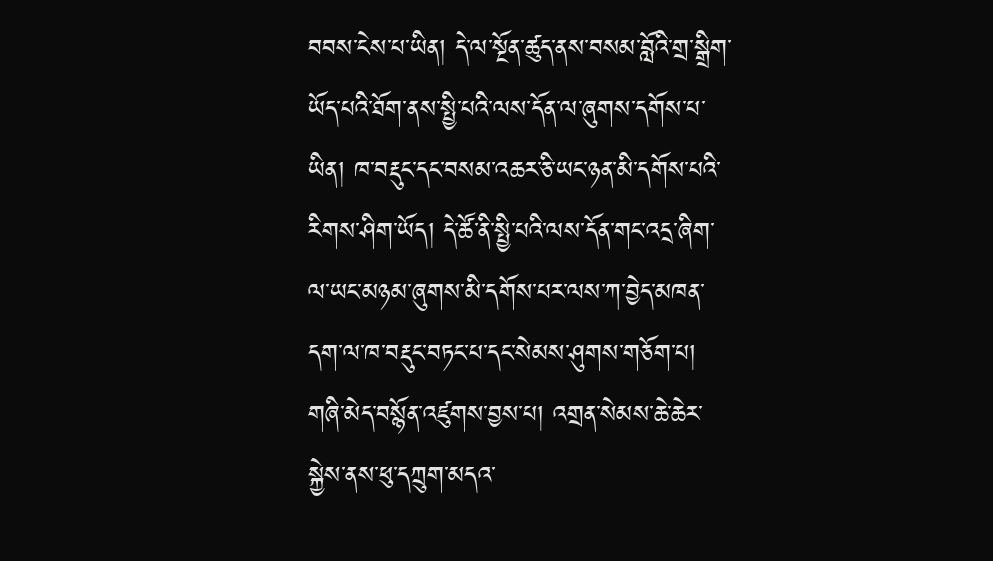བབས་ངེས་པ་ཡིན། དེ་ལ་སྔོན་ཚུད་ནས་བསམ་བློའི་གྲ་སྒྲིག་ཡོད་པའི་ཐོག་ནས་སྤྱི་པའི་ལས་དོན་ལ་ཞུགས་དགོས་པ་ཡིན། ཁ་བརྡུང་དང་བསམ་འཆར་ཅི་ཡང་ཉན་མི་དགོས་པའི་རིགས་ཤིག་ཡོད། དེ་ཚོ་ནི་སྤྱི་པའི་ལས་དོན་གང་འདྲ་ཞིག་ལ་ཡང་མཉམ་ཞུགས་མི་དགོས་པར་ལས་ཀ་བྱེད་མཁན་དག་ལ་ཁ་བརྡུང་བཏང་པ་དང་སེམས་ཤུགས་གཅོག་པ། གཞི་མེད་བསྙོན་འཛུགས་བྱས་པ། འགྲན་སེམས་ཆེ་ཆེར་སྐྱེས་ནས་ཕུ་དཀྲུག་མདའ་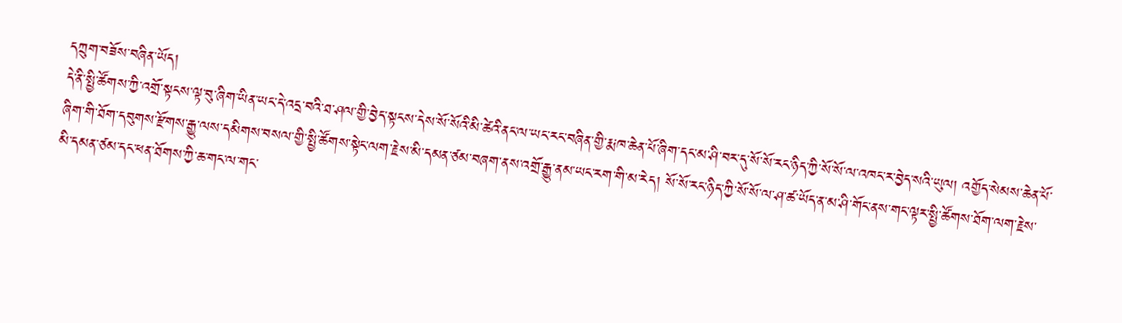དཀྲུག་བཟོས་བཞིན་ཡོད།
དེ་ནི་སྤྱི་ཚོགས་ཀྱི་འགྲོ་སྟངས་ལྟ་བུ་ཞིག་ཡིན་ཡང་དེ་འདྲ་བའི་ཐ་ཤལ་གྱི་བྱེད་སྟངས་དེས་སོ་སོའི་མི་ཚེའི་ནང་ལ་ཡང་རང་བཞིན་གྱི་རྨ་ཁ་ཆེན་པོ་ཞིག་དང་མ་ཤི་བར་དུ་སོ་སོ་རང་ཉིད་ཀྱི་སོ་སོ་ལ་འཁང་ར་བྱེད་སའི་ཡུལ། འགྱོད་སེམས་ཆེན་པོ་ཞིག་གི་ཐོག་དབུགས་རྫོགས་རྒྱུ་ལས་དམིགས་བསལ་གྱི་སྤྱི་ཚོགས་སྟེང་ལག་རྗེས་མི་དམན་ཙམ་བཞག་ནས་འགྲོ་རྒྱུ་ནམ་ཡང་རག་གི་མ་རེད། སོ་སོ་རང་ཉིད་ཀྱི་སོ་སོ་ལ་ཤ་ཚ་ཡོད་ན་མ་ཤི་གོང་ནས་གང་ལྟར་སྤྱི་ཚོགས་ཐོག་ལག་རྗེས་མི་དམན་ཙམ་དང་ཕན་ཐོགས་ཀྱི་ཆ་གང་ལ་གང་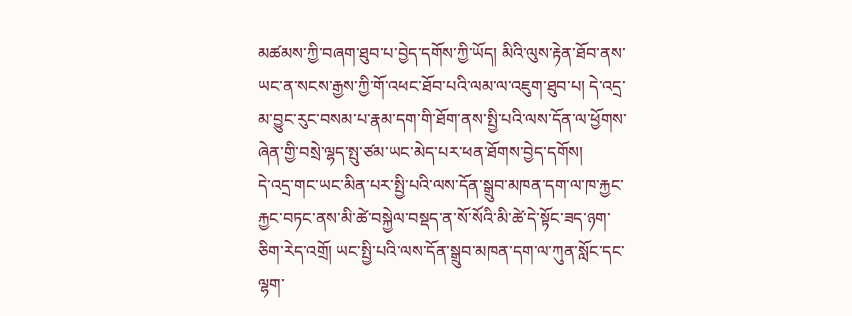མཚམས་ཀྱི་བཞག་ཐུབ་པ་བྱེད་དགོས་ཀྱི་ཡོད། མིའི་ལུས་རྟེན་ཐོབ་ནས་ཡང་ན་སངས་རྒྱས་ཀྱི་གོ་འཕང་ཐོབ་པའི་ལམ་ལ་འཇུག་ཐུབ་པ། དེ་འདྲ་མ་བྱུང་རུང་བསམ་པ་རྣམ་དག་གི་ཐོག་ནས་སྤྱི་པའི་ལས་དོན་ལ་ཕྱོགས་ཞེན་གྱི་བསྲེ་ལྷད་སྤུ་ཙམ་ཡང་མེད་པར་ཕན་ཐོགས་བྱེད་དགོས།
དེ་འདྲ་གང་ཡང་མིན་པར་སྤྱི་པའི་ལས་དོན་སྒྲུབ་མཁན་དག་ལ་ཁ་རྐྱང་རྐྱང་བཏང་ནས་མི་ཚེ་བསྐྱེལ་བསྡད་ན་སོ་སོའི་མི་ཚེ་དེ་སྟོང་ཟད་ཉག་ཅིག་རེད་འགྲོ། ཡང་སྤྱི་པའི་ལས་དོན་སྒྲུབ་མཁན་དག་ལ་ཀུན་སློང་དང་ལྷག་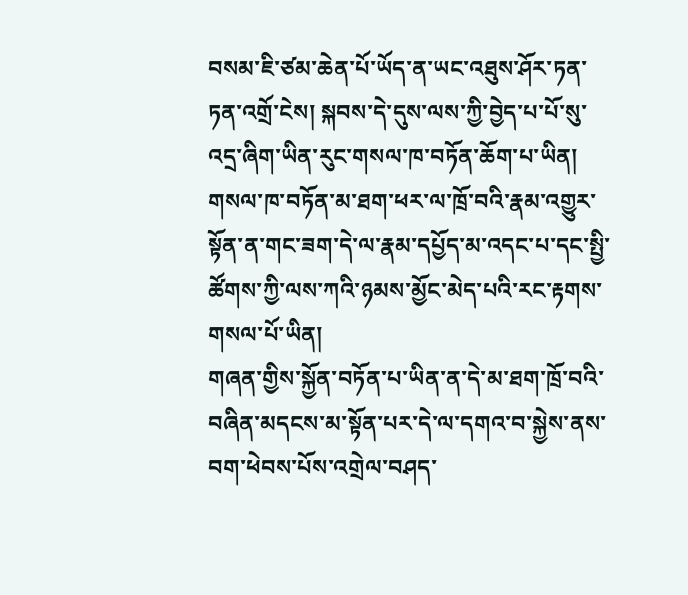བསམ་ཇི་ཙམ་ཆེན་པོ་ཡོད་ན་ཡང་འཐུས་ཤོར་ཏན་ཏན་འགྲོ་ངེས། སྐབས་དེ་དུས་ལས་ཀྱི་བྱེད་པ་པོ་སུ་འདྲ་ཞིག་ཡིན་རུང་གསལ་ཁ་བཏོན་ཆོག་པ་ཡིན། གསལ་ཁ་བཏོན་མ་ཐག་ཕར་ལ་ཁྲོ་བའི་རྣམ་འགྱུར་སྟོན་ན་གང་ཟག་དེ་ལ་རྣམ་དཔྱོད་མ་འདང་པ་དང་སྤྱི་ཚོགས་ཀྱི་ལས་ཀའི་ཉམས་མྱོང་མེད་པའི་རང་རྟགས་གསལ་པོ་ཡིན།
གཞན་གྱིས་སྐྱོན་བཏོན་པ་ཡིན་ན་དེ་མ་ཐག་ཁྲོ་བའི་བཞིན་མདངས་མ་སྟོན་པར་དེ་ལ་དགའ་བ་སྐྱེས་ནས་བག་ཕེབས་པོས་འགྲེལ་བཤད་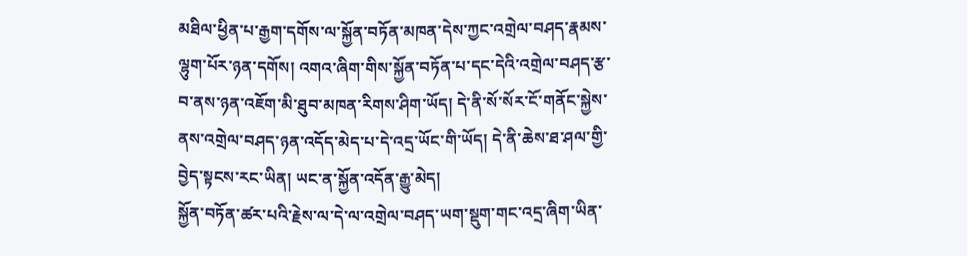མཐིལ་ཕྱིན་པ་རྒྱག་དགོས་ལ་སྐྱོན་བཏོན་མཁན་དེས་ཀྱང་འགྲེལ་བཤད་རྣམས་ལྷུག་པོར་ཉན་དགོས། འགའ་ཞིག་གིས་སྐྱོན་བཏོན་པ་དང་དེའི་འགྲེལ་བཤད་རྩ་བ་ནས་ཉན་འཇོག་མི་ཐུབ་མཁན་རིགས་ཤིག་ཡོད། དེ་ནི་སོ་སོར་ངོ་གནོང་སྐྱེས་ནས་འགྲེལ་བཤད་ཉན་འདོད་མེད་པ་དེ་འདྲ་ཡོང་གི་ཡོད། དེ་ནི་ཆེས་ཐ་ཤལ་གྱི་བྱེད་སྟངས་རང་ཡིན། ཡང་ན་སྐྱོན་འདོན་རྒྱུ་མེད།
སྐྱོན་བཏོན་ཚར་པའི་རྗེས་ལ་དེ་ལ་འགྲེལ་བཤད་ཡག་སྡུག་གང་འདྲ་ཞིག་ཡིན་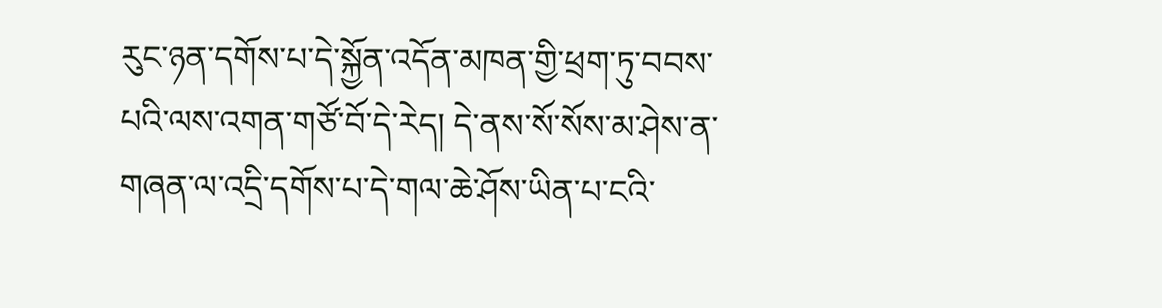རུང་ཉན་དགོས་པ་དེ་སྐྱོན་འདོན་མཁན་གྱི་ཕྲག་ཏུ་བབས་པའི་ལས་འགན་གཙོ་བོ་དེ་རེད། དེ་ནས་སོ་སོས་མ་ཤེས་ན་གཞན་ལ་འདྲི་དགོས་པ་དེ་གལ་ཆེ་ཤོས་ཡིན་པ་ངའི་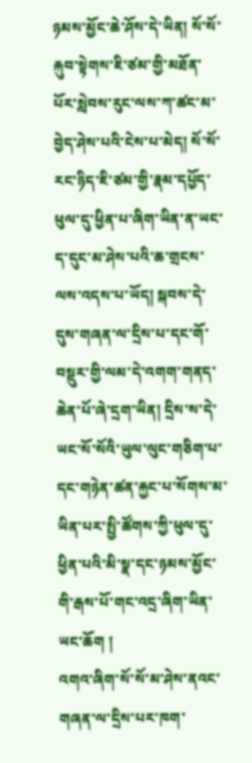ཉམས་མྱོང་ཆེ་ཤོས་དེ་ཡིན། སོ་སོ་རྐུབ་སྟེགས་ཇི་ཙམ་གྱི་མཐོན་པོར་སླེབས་རུང་ལས་ཀ་ཚང་མ་བྱེད་ཤེས་པའི་ངེས་པ་མེད། སོ་སོ་རང་ཉིད་ཇི་ཙམ་གྱི་རྣམ་དཔྱོད་ཕུལ་དུ་ཕྱིན་པ་ཞིག་ཡིན་ན་ཡང་ད་དུང་མ་ཤེས་པའི་ཆ་གྲངས་ལས་འདས་པ་ཡོད། སྐབས་དེ་དུས་གཞན་ལ་དྲིས་པ་དང་གོ་བསྡུར་གྱི་ལམ་དེ་འགག་གནད་ཆེན་པོ་ཞེ་དྲག་ཡིན། དྲིས་ས་དེ་ཡང་སོ་སོའི་ཡུལ་ལུང་གཅིག་པ་དང་གཉེན་ཚན་རྐྱང་པ་སོགས་མ་ཡིན་པར་སྤྱི་ཚོགས་ཀྱི་ཕུལ་དུ་ཕྱིན་པའི་མི་སྣ་དང་ཉམས་མྱོང་གི་རྒས་པོ་གང་འདྲ་ཞིག་ཡིན་ཡང་ཆོག །
འགའ་ཞིག་སོ་སོ་མ་ཤེས་ནའང་གཞན་ལ་དྲིས་པར་ཁག་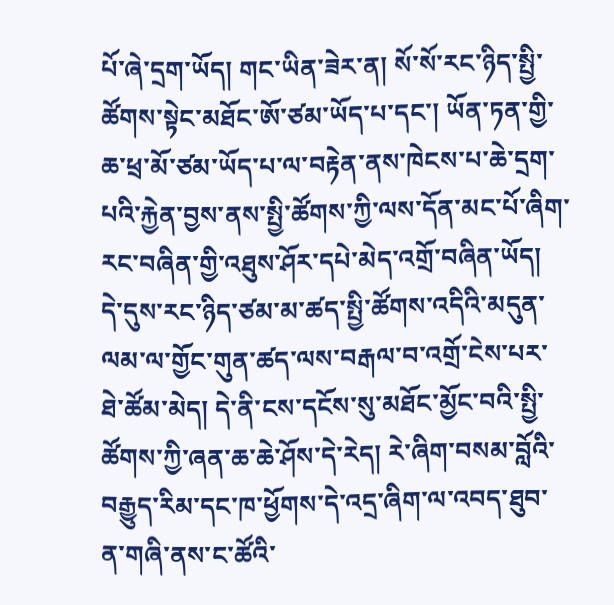པོ་ཞེ་དྲག་ཡོད། གང་ཡིན་ཟེར་ན། སོ་སོ་རང་ཉིད་སྤྱི་ཚོགས་སྟེང་མཐོང་ཨོ་ཙམ་ཡོད་པ་དང་། ཡོན་ཏན་གྱི་ཆ་ཕྲ་མོ་ཙམ་ཡོད་པ་ལ་བརྟེན་ནས་ཁེངས་པ་ཆེ་དྲག་པའི་རྐྱེན་བྱས་ནས་སྤྱི་ཚོགས་ཀྱི་ལས་དོན་མང་པོ་ཞིག་རང་བཞིན་གྱི་འཐུས་ཤོར་དཔེ་མེད་འགྲོ་བཞིན་ཡོད། དེ་དུས་རང་ཉིད་ཙམ་མ་ཚད་སྤྱི་ཚོགས་འདིའི་མདུན་ལམ་ལ་གྱོང་གུན་ཚད་ལས་བརྒལ་བ་འགྲོ་ངེས་པར་ཐེ་ཚོམ་མེད། དེ་ནི་ངས་དངོས་སུ་མཐོང་མྱོང་བའི་སྤྱི་ཚོགས་ཀྱི་ཞན་ཆ་ཆེ་ཤོས་དེ་རེད། རེ་ཞིག་བསམ་བློའི་བརྒྱུད་རིམ་དང་ཁ་ཕྱོགས་དེ་འདྲ་ཞིག་ལ་འབད་ཐུབ་ན་གཞི་ནས་ང་ཚོའི་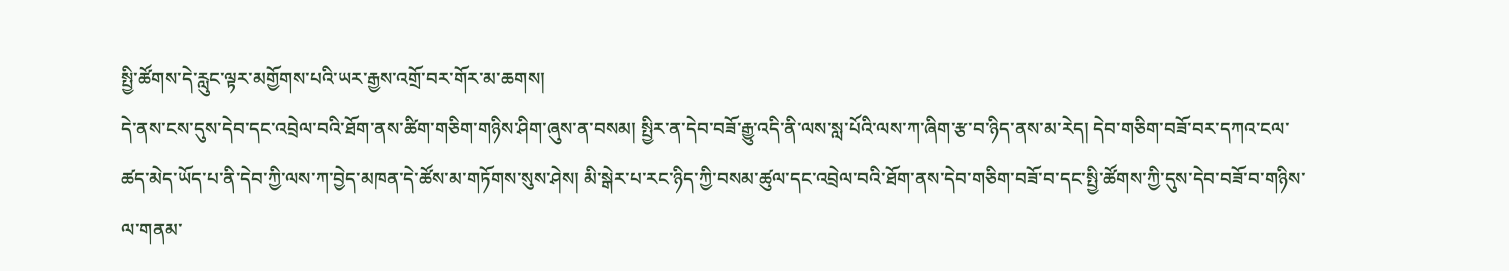སྤྱི་ཚོགས་དེ་རླུང་ལྟར་མགྱོགས་པའི་ཡར་རྒྱས་འགྲོ་བར་གོར་མ་ཆགས།
དེ་ནས་ངས་དུས་དེབ་དང་འབྲེལ་བའི་ཐོག་ནས་ཚིག་གཅིག་གཉིས་ཤིག་ཞུས་ན་བསམ། སྤྱིར་ན་དེབ་བཟོ་རྒྱུ་འདི་ནི་ལས་སླ་པོའི་ལས་ཀ་ཞིག་རྩ་བ་ཉིད་ནས་མ་རེད། དེབ་གཅིག་བཟོ་བར་དཀའ་ངལ་ཚད་མེད་ཡོད་པ་ནི་དེབ་ཀྱི་ལས་ཀ་བྱེད་མཁན་དེ་ཚོས་མ་གཏོགས་སུས་ཤེས། མི་སྒེར་པ་རང་ཉིད་ཀྱི་བསམ་ཚུལ་དང་འབྲེལ་བའི་ཐོག་ནས་དེབ་གཅིག་བཟོ་བ་དང་སྤྱི་ཚོགས་ཀྱི་དུས་དེབ་བཟོ་བ་གཉིས་ལ་གནམ་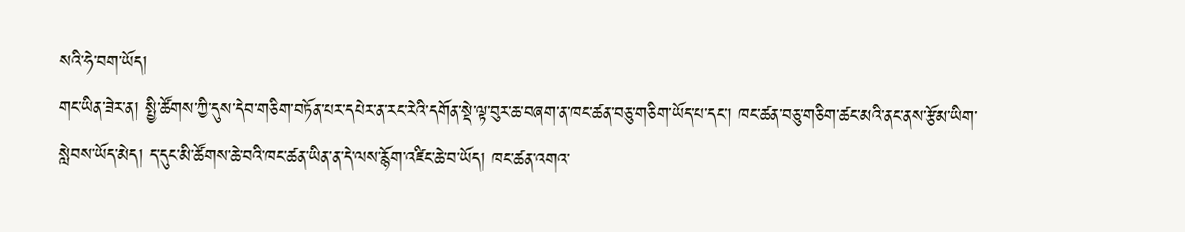སའི་ཧེ་བག་ཡོད།
གང་ཡིན་ཟེར་ན། སྤྱི་ཚོགས་ཀྱི་དུས་དེབ་གཅིག་བཏོན་པར་དཔེར་ན་རང་རེའི་དགོན་སྡེ་ལྟ་བུར་ཆ་བཞག་ན་ཁང་ཚན་བཅུ་གཅིག་ཡོད་པ་དང་། ཁང་ཚན་བཅུ་གཅིག་ཚང་མའི་ནང་ནས་རྩོམ་ཡིག་སླེབས་ཡོད་མེད། ད་དུང་མི་ཚོགས་ཆེ་བའི་ཁང་ཚན་ཡིན་ན་དེ་ལས་རྙོག་འཛིང་ཆེ་བ་ཡོད། ཁང་ཚན་འགའ་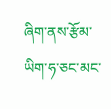ཞིག་ནས་རྩོམ་ཡིག་ཧ་ཅང་མང་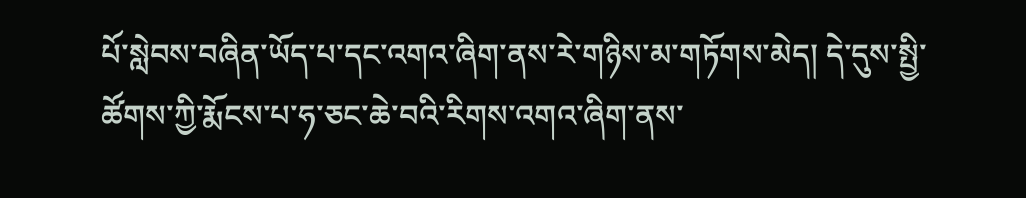པོ་སླེབས་བཞིན་ཡོད་པ་དང་འགའ་ཞིག་ནས་རེ་གཉིས་མ་གཏོགས་མེད། དེ་དུས་སྤྱི་ཚོགས་ཀྱི་རྨོངས་པ་ཧ་ཅང་ཆེ་བའི་རིགས་འགའ་ཞིག་ནས་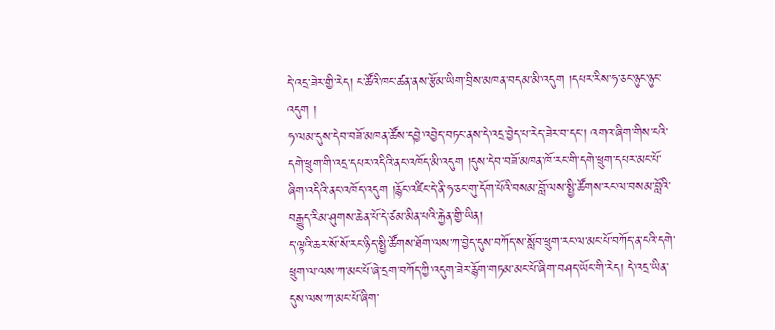དེ་འདྲ་ཟེར་གྱི་རེད། ང་ཚོའི་ཁང་ཚན་ནས་རྩོམ་ཡིག་བྲིས་མཁན་བདམ་མི་འདུག །དཔར་རིས་ཧ་ཅང་ཉུང་ཉུང་འདུག །
ཧ་ལམ་དུས་དེབ་བཟོ་མཁན་ཚོས་དབྱེ་འབྱེད་བཏང་ནས་དེ་འདྲ་བྱེད་པ་རེད་ཟེར་བ་དང་། འགའ་ཞིག་གིས་ངའི་དགེ་ཕྲུག་གི་འདྲ་དཔར་འདིའི་ནང་འཁོད་མི་འདུག །དུས་དེབ་བཟོ་མཁན་ཁོ་རང་གི་དགེ་ཕྲུག་དཔར་མང་པོ་ཞིག་འདིའི་ནང་འཁོད་འདུག །རྙོང་འཛིང་དེ་ནི་ཧ་ཅང་གུ་དོག་པོའི་བསམ་བློ་ལས་སྤྱི་ཚོགས་རང་ལ་བསམ་བློའི་བརྒྱུད་རིམ་ཤུགས་ཆེན་པོ་དེ་ཙམ་མིན་པའི་རྐྱེན་གྱི་ཡིན།
ད་ལྟའི་ཆར་སོ་སོ་རང་ཉིད་སྤྱི་ཚོགས་ཐོག་ལས་ཀ་བྱེད་དུས་བཀོད་ས་སློབ་ཕྲུག་རང་ལ་མང་པོ་བཀོད་ན་ངའི་དགེ་ཕྲུག་ལ་ལས་ཀ་མང་པོ་ཞེ་དྲག་བཀོད་ཀྱི་འདུག་ཟེར་རྙོག་གཏམ་མང་པོ་ཞིག་བཤད་ཡོང་གི་རེད། དེ་འདྲ་ཡིན་དུས་ལས་ཀ་མང་པོ་ཞིག་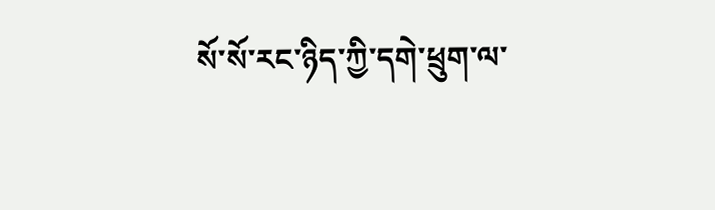སོ་སོ་རང་ཉིད་ཀྱི་དགེ་ཕྲུག་ལ་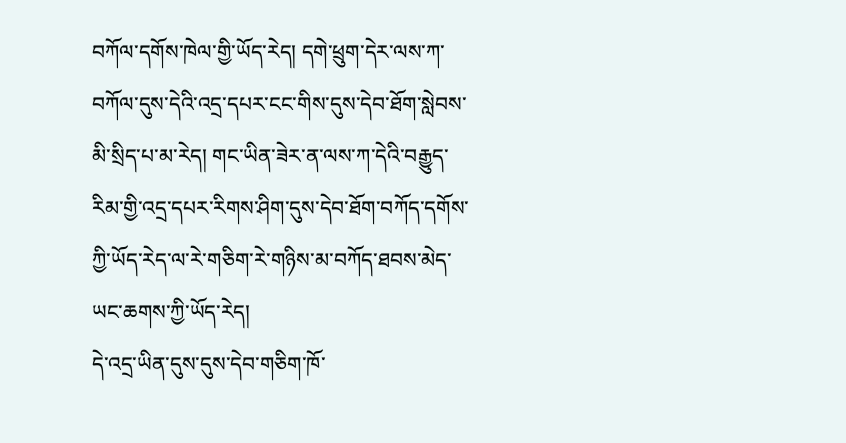བཀོལ་དགོས་ཁེལ་གྱི་ཡོད་རེད། དགེ་ཕྲུག་དེར་ལས་ཀ་བཀོལ་དུས་དེའི་འདྲ་དཔར་ངང་གིས་དུས་དེབ་ཐོག་སླེབས་མི་སྲིད་པ་མ་རེད། གང་ཡིན་ཟེར་ན་ལས་ཀ་དེའི་བརྒྱུད་རིམ་གྱི་འདྲ་དཔར་རིགས་ཤིག་དུས་དེབ་ཐོག་བཀོད་དགོས་ཀྱི་ཡོད་རེད་ལ་རེ་གཅིག་རེ་གཉིས་མ་བཀོད་ཐབས་མེད་ཡང་ཆགས་ཀྱི་ཡོད་རེད།
དེ་འདྲ་ཡིན་དུས་དུས་དེབ་གཅིག་ཁོ་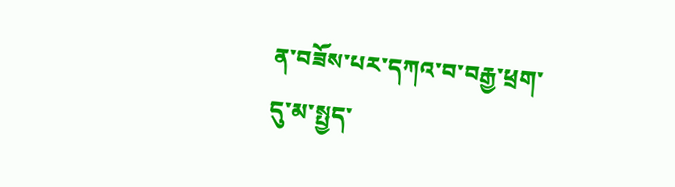ན་བཟོས་པར་དཀའ་བ་བརྒྱ་ཕྲག་དུ་མ་སྤྱད་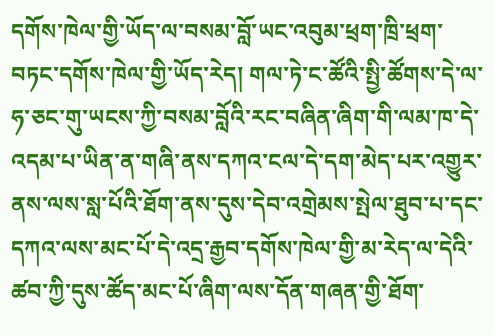དགོས་ཁེལ་གྱི་ཡོད་ལ་བསམ་བློ་ཡང་འབུམ་ཕྲག་ཁྲི་ཕྲག་བཏང་དགོས་ཁེལ་གྱི་ཡོད་རེད། གལ་ཏེ་ང་ཚོའི་སྤྱི་ཚོགས་དེ་ལ་ཧ་ཅང་གུ་ཡངས་ཀྱི་བསམ་བློའི་རང་བཞིན་ཞིག་གི་ལམ་ཁ་དེ་འདམ་པ་ཡིན་ན་གཞི་ནས་དཀའ་ངལ་དེ་དག་མེད་པར་འགྱུར་ནས་ལས་སླ་པོའི་ཐོག་ནས་དུས་དེབ་འགྲེམས་སྤེལ་ཐུབ་པ་དང་དཀའ་ལས་མང་པོ་དེ་འདྲ་རྒྱབ་དགོས་ཁེལ་གྱི་མ་རེད་ལ་དེའི་ཚབ་ཀྱི་དུས་ཚོད་མང་པོ་ཞིག་ལས་དོན་གཞན་གྱི་ཐོག་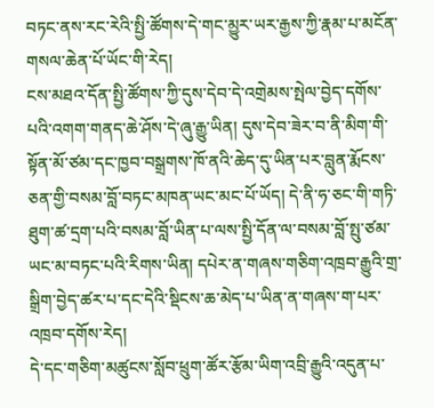བཏང་ནས་རང་རེའི་སྤྱི་ཚོགས་དེ་གང་མྱུར་ཡར་རྒྱས་ཀྱི་རྣམ་པ་མངོན་གསལ་ཆེན་པོ་ཡོང་གི་རེད།
ངས་མཐའ་དོན་སྤྱི་ཚོགས་ཀྱི་དུས་དེབ་དེ་འགྲེམས་སྤེལ་བྱེད་དགོས་པའི་འགག་གནད་ཆེ་ཤོས་དེ་ཞུ་རྒྱུ་ཡིན། དུས་དེབ་ཟེར་བ་ནི་མིག་གི་སྟོན་མོ་ཙམ་དང་ཁྱབ་བསྒྲགས་ཁོ་ནའི་ཆེད་དུ་ཡིན་པར་བླུན་རྨོངས་ཅན་གྱི་བསམ་བློ་བཏང་མཁན་ཡང་མང་པོ་ཡོད། དེ་ནི་ཧ་ཅང་གི་གཏི་ཐུག་ཚ་དྲག་པའི་བསམ་བློ་ཡིན་པ་ལས་སྤྱི་དོན་ལ་བསམ་བློ་སྤུ་ཙམ་ཡང་མ་བཏང་པའི་རིགས་ཡིན། དཔེར་ན་གཞས་གཅིག་འཁྲབ་རྒྱུའི་གྲ་སྒྲིག་བྱེད་ཚར་པ་དང་དེའི་སྡིངས་ཆ་མེད་པ་ཡིན་ན་གཞས་ག་པར་འཁྲབ་དགོས་རེད།
དེ་དང་གཅིག་མཚུངས་སློབ་ཕྲུག་ཚོར་རྩོམ་ཡིག་འབྲི་རྒྱུའི་འདུན་པ་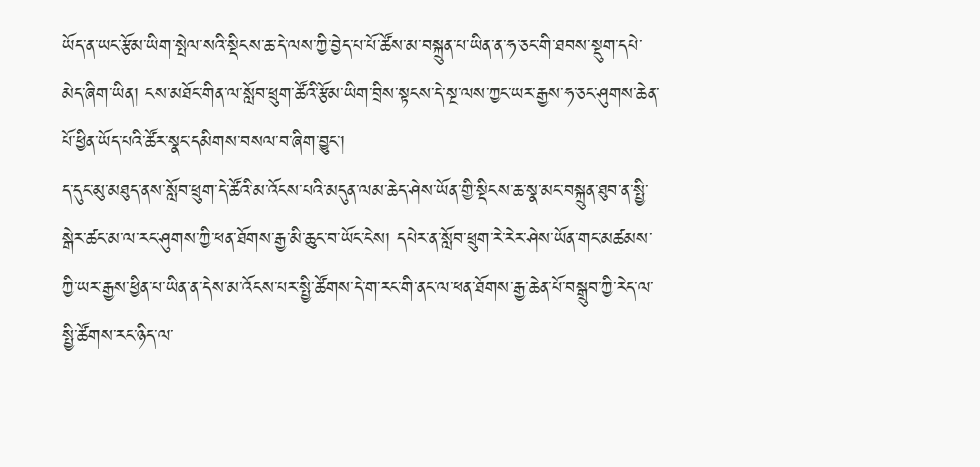ཡོད་ན་ཡང་རྩོམ་ཡིག་སྤེལ་སའི་སྡིངས་ཆ་དེ་ལས་ཀྱི་བྱེད་པ་པོ་ཚོས་མ་བསྐྲུན་པ་ཡིན་ན་ཧ་ཅང་གི་ཐབས་སྡུག་དཔེ་མེད་ཞིག་ཡིན། ངས་མཐོང་གིན་ལ་སློབ་ཕྲུག་ཚོའི་རྩོམ་ཡིག་བྲིས་སྟངས་དེ་སྔ་ལས་ཀྱང་ཡར་རྒྱས་ཧ་ཅང་ཤུགས་ཆེན་པོ་ཕྱིན་ཡོད་པའི་ཚོར་སྣང་དམིགས་བསལ་བ་ཞིག་བྱུང་།
ད་དུང་མུ་མཐུད་ནས་སློབ་ཕྲུག་དེ་ཚོའི་མ་འོངས་པའི་མདུན་ལམ་ཆེད་ཤེས་ཡོན་གྱི་སྡིངས་ཆ་སྣ་མང་བསྐྲུན་ཐུབ་ན་སྤྱི་སྒེར་ཚང་མ་ལ་རང་ཤུགས་ཀྱི་ཕན་ཐོགས་རྒྱ་མི་ཆུང་བ་ཡོང་ངེས། དཔེར་ན་སློབ་ཕྲུག་རེ་རེར་ཤེས་ཡོན་གང་མཚམས་ཀྱི་ཡར་རྒྱས་ཕྱིན་པ་ཡིན་ན་དེས་མ་འོངས་པར་སྤྱི་ཚོགས་དེ་ག་རང་གི་ནང་ལ་ཕན་ཐོགས་རྒྱ་ཆེན་པོ་བསྒྲུབ་ཀྱི་རེད་ལ་སྤྱི་ཚོགས་རང་ཉིད་ལ་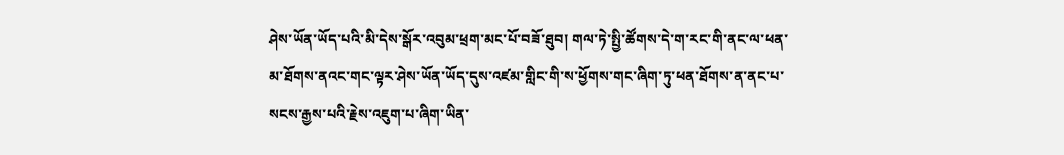ཤེས་ཡོན་ཡོད་པའི་མི་དེས་སྒོར་འབུམ་ཕྲག་མང་པོ་བཟོ་ཐུབ། གལ་ཏེ་སྤྱི་ཚོགས་དེ་ག་རང་གི་ནང་ལ་ཕན་མ་ཐོགས་ནའང་གང་ལྟར་ཤེས་ཡོན་ཡོད་དུས་འཛམ་གླིང་གི་ས་ཕྱོགས་གང་ཞིག་ཏུ་ཕན་ཐོགས་ན་ནང་པ་སངས་རྒྱས་པའི་རྗེས་འཇུག་པ་ཞིག་ཡིན་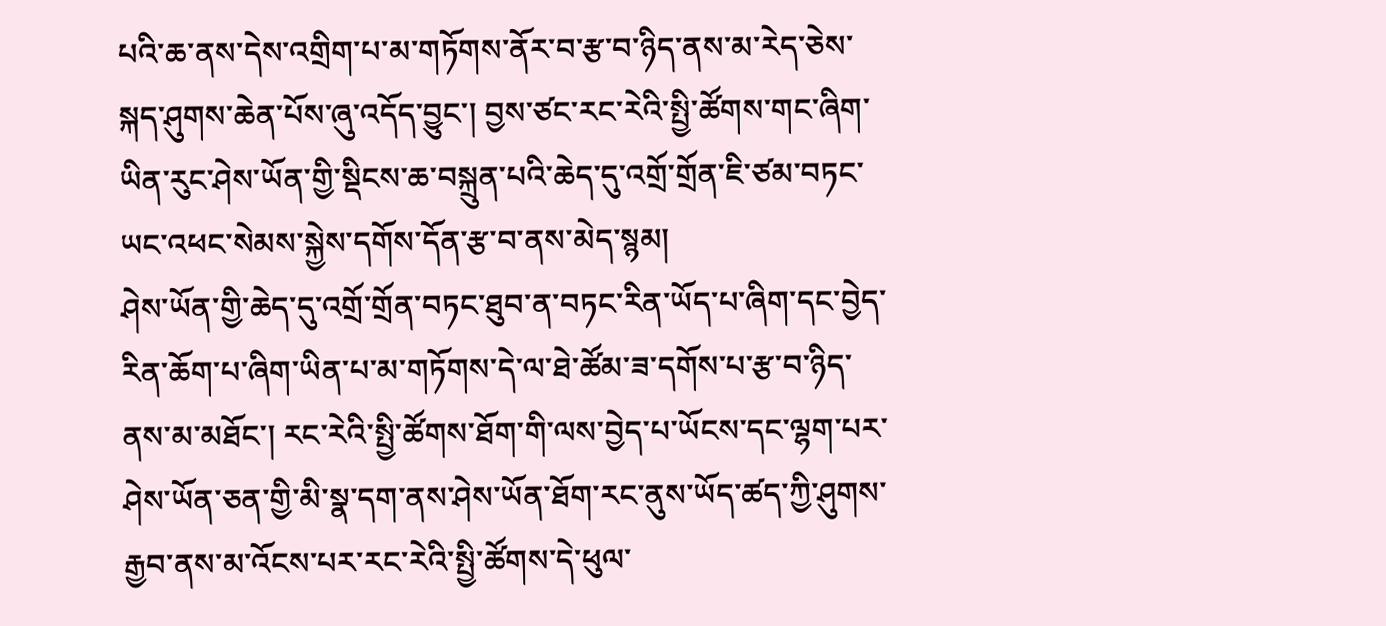པའི་ཆ་ནས་དེས་འགྲིག་པ་མ་གཏོགས་ནོར་བ་རྩ་བ་ཉིད་ནས་མ་རེད་ཅེས་སྐད་ཤུགས་ཆེན་པོས་ཞུ་འདོད་བྱུང་། བྱས་ཙང་རང་རེའི་སྤྱི་ཚོགས་གང་ཞིག་ཡིན་རུང་ཤེས་ཡོན་གྱི་སྡིངས་ཆ་བསྐྲུན་པའི་ཆེད་དུ་འགྲོ་གྲོན་ཇི་ཙམ་བཏང་ཡང་འཕང་སེམས་སྐྱེས་དགོས་དོན་རྩ་བ་ནས་མེད་སྙམ།
ཤེས་ཡོན་གྱི་ཆེད་དུ་འགྲོ་གྲོན་བཏང་ཐུབ་ན་བཏང་རིན་ཡོད་པ་ཞིག་དང་བྱེད་རིན་ཆོག་པ་ཞིག་ཡིན་པ་མ་གཏོགས་དེ་ལ་ཐེ་ཚོམ་ཟ་དགོས་པ་རྩ་བ་ཉིད་ནས་མ་མཐོང་། རང་རེའི་སྤྱི་ཚོགས་ཐོག་གི་ལས་བྱེད་པ་ཡོངས་དང་ལྷག་པར་ཤེས་ཡོན་ཅན་གྱི་མི་སྣ་དག་ནས་ཤེས་ཡོན་ཐོག་རང་ནུས་ཡོད་ཚད་ཀྱི་ཤུགས་རྒྱབ་ནས་མ་འོངས་པར་རང་རེའི་སྤྱི་ཚོགས་དེ་ཕུལ་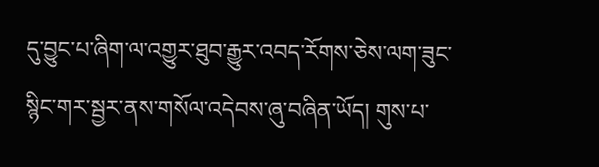དུ་བྱུང་པ་ཞིག་ལ་འགྱུར་ཐུབ་རྒྱུར་འབད་རོགས་ཅེས་ལག་ཟུང་སྙིང་གར་སྦྱར་ནས་གསོལ་འདེབས་ཞུ་བཞིན་ཡོད། གུས་པ་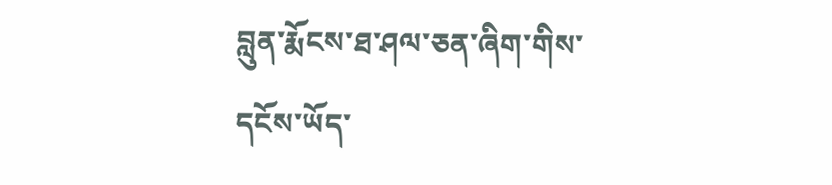བླུན་རྨོངས་ཐ་ཤལ་ཅན་ཞིག་གིས་དངོས་ཡོད་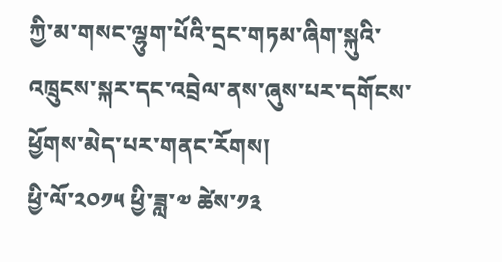ཀྱི་མ་གསང་ལྷུག་པོའི་དྲང་གཏམ་ཞིག་སྐུའི་འཁྲུངས་སྐར་དང་འབྲེལ་ནས་ཞུས་པར་དགོངས་ཕྱོགས་མེད་པར་གནང་རོགས།
ཕྱི་ལོ་༢༠༡༥ ཕྱི་ཟླ་༧ ཚེས་༡༣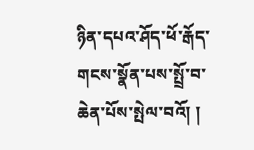ཉིན་དཔའ་ཤོད་ཕོ་རྒོད་གངས་སྣོན་པས་སྤྲོ་བ་ཆེན་པོས་སྤེལ་བའོ། །